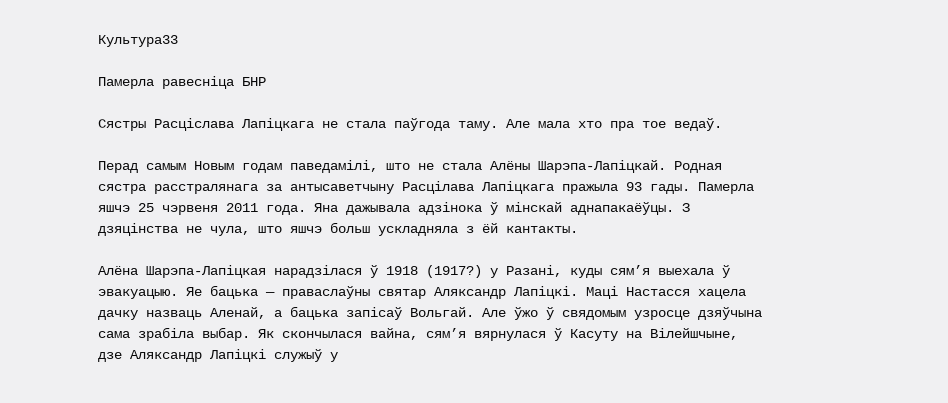Культура33

Памерла равесніца БНР

Сястры Расціслава Лапіцкага не стала паўгода таму. Але мала хто пра тое ведаў.

Перад самым Новым годам паведамілі, што не стала Алёны Шарэпа-Лапіцкай. Родная сястра расстралянага за антысаветчыну Расцілава Лапіцкага пражыла 93 гады. Памерла яшчэ 25 чэрвеня 2011 года. Яна дажывала адзінока ў мінскай аднапакаёўцы. З дзяцінства не чула, што яшчэ больш ускладняла з ёй кантакты.

Алёна Шарэпа-Лапіцкая нарадзілася ў 1918 (1917?) у Разані, куды сям’я выехала ў эвакуацыю. Яе бацька — праваслаўны святар Аляксандр Лапіцкі. Маці Настасся хацела дачку назваць Аленай, а бацька запісаў Вольгай. Але ўжо ў свядомым узросце дзяўчына сама зрабіла выбар. Як скончылася вайна, сям’я вярнулася ў Касуту на Вілейшчыне, дзе Аляксандр Лапіцкі служыў у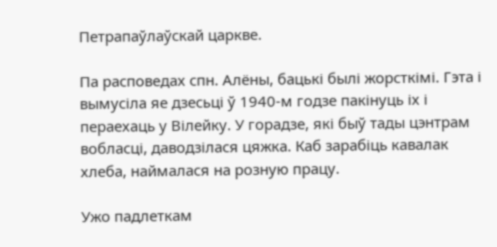Петрапаўлаўскай царкве.

Па расповедах спн. Алёны, бацькі былі жорсткімі. Гэта і вымусіла яе дзесьці ў 1940-м годзе пакінуць іх і пераехаць у Вілейку. У горадзе, які быў тады цэнтрам вобласці, даводзілася цяжка. Каб зарабіць кавалак хлеба, наймалася на розную працу.

Ужо падлеткам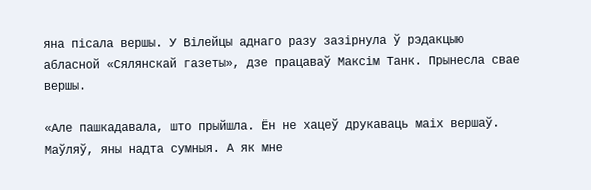яна пісала вершы. У Вілейцы аднаго разу зазірнула ў рэдакцыю абласной «Сялянскай газеты», дзе працаваў Максім Танк. Прынесла свае вершы.

«Але пашкадавала, што прыйшла. Ён не хацеў друкаваць маіх вершаў. Маўляў, яны надта сумныя. А як мне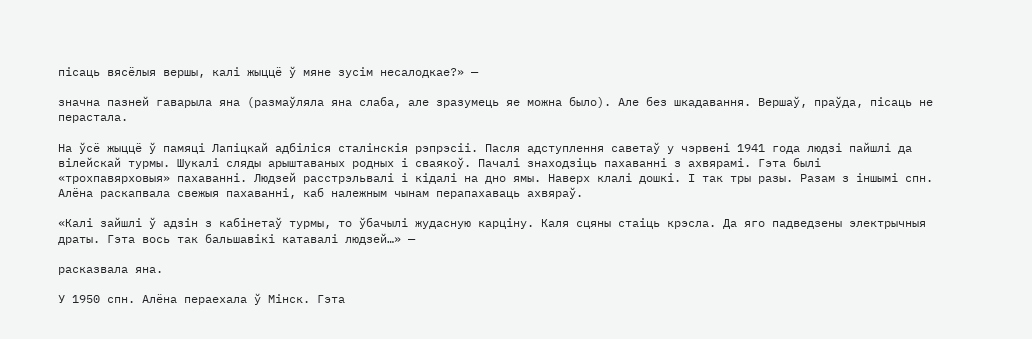пісаць вясёлыя вершы, калі жыццё ў мяне зусім несалодкае?» —

значна пазней гаварыла яна (размаўляла яна слаба, але зразумець яе можна было). Але без шкадавання. Вершаў, праўда, пісаць не перастала.

На ўсё жыццё ў памяці Лапіцкай адбіліся сталінскія рэпрэсіі. Пасля адступлення саветаў у чэрвені 1941 года людзі пайшлі да вілейскай турмы. Шукалі сляды арыштаваных родных і сваякоў. Пачалі знаходзіць пахаванні з ахвярамі. Гэта былі «трохпавярховыя» пахаванні. Людзей расстрэльвалі і кідалі на дно ямы. Наверх клалі дошкі. І так тры разы. Разам з іншымі спн. Алёна раскапвала свежыя пахаванні, каб належным чынам перапахаваць ахвяраў.

«Калі зайшлі ў адзін з кабінетаў турмы, то ўбачылі жудасную карціну. Каля сцяны стаіць крэсла. Да яго падведзены электрычныя драты. Гэта вось так бальшавікі катавалі людзей…» —

расказвала яна.

У 1950 спн. Алёна пераехала ў Мінск. Гэта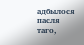адбылося пасля таго,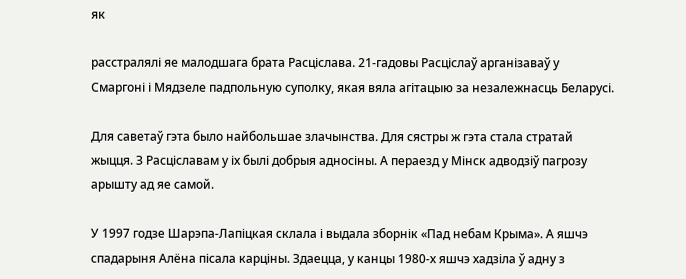як

расстралялі яе малодшага брата Расціслава. 21-гадовы Расціслаў арганізаваў у Смаргоні і Мядзеле падпольную суполку, якая вяла агітацыю за незалежнасць Беларусі.

Для саветаў гэта было найбольшае злачынства. Для сястры ж гэта стала стратай жыцця. З Расціславам у іх былі добрыя адносіны. А пераезд у Мінск адводзіў пагрозу арышту ад яе самой.

У 1997 годзе Шарэпа-Лапіцкая склала і выдала зборнік «Пад небам Крыма». А яшчэ спадарыня Алёна пісала карціны. Здаецца, у канцы 1980-х яшчэ хадзіла ў адну з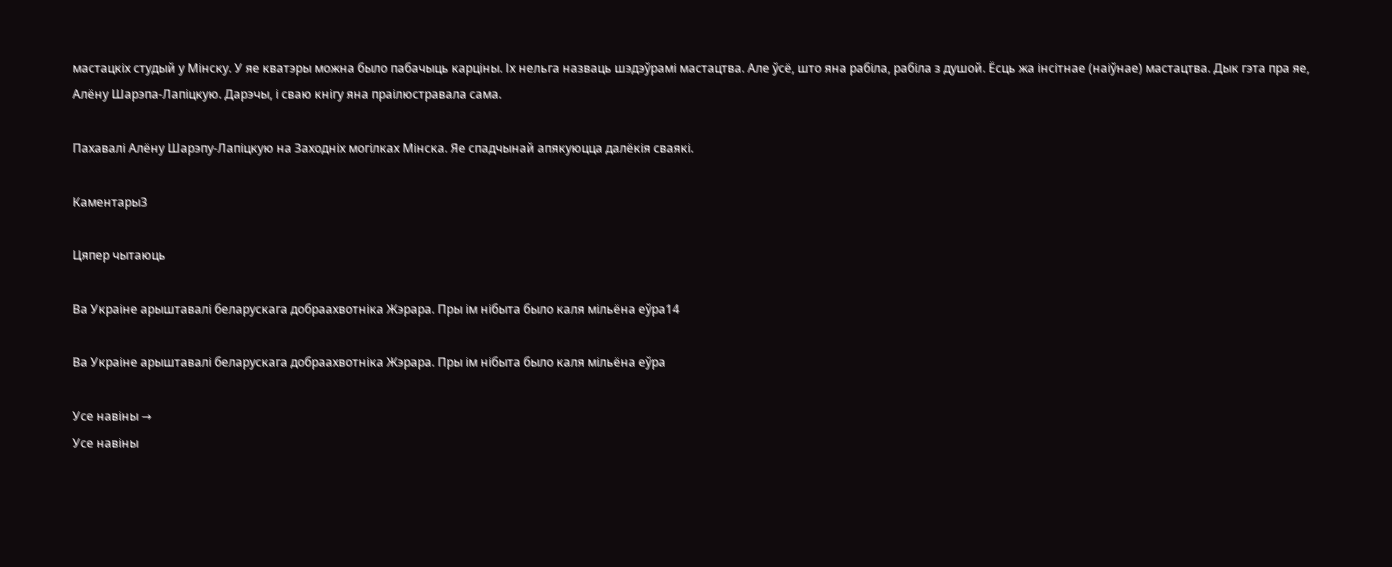мастацкіх студый у Мінску. У яе кватэры можна было пабачыць карціны. Іх нельга назваць шэдэўрамі мастацтва. Але ўсё, што яна рабіла, рабіла з душой. Ёсць жа інсітнае (наіўнае) мастацтва. Дык гэта пра яе, Алёну Шарэпа-Лапіцкую. Дарэчы, і сваю кнігу яна праілюстравала сама.

Пахавалі Алёну Шарэпу-Лапіцкую на Заходніх могілках Мінска. Яе спадчынай апякуюцца далёкія сваякі.

Каментары3

Цяпер чытаюць

Ва Украіне арыштавалі беларускага добраахвотніка Жэрара. Пры ім нібыта было каля мільёна еўра14

Ва Украіне арыштавалі беларускага добраахвотніка Жэрара. Пры ім нібыта было каля мільёна еўра

Усе навіны →
Усе навіны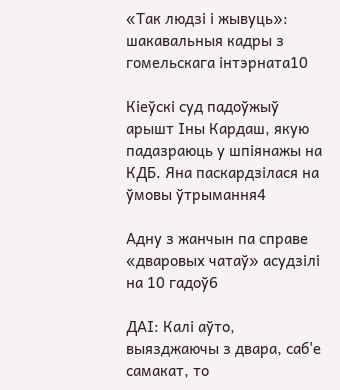«Так людзі і жывуць»: шакавальныя кадры з гомельскага інтэрната10

Кіеўскі суд падоўжыў арышт Іны Кардаш, якую падазраюць у шпіянажы на КДБ. Яна паскардзілася на ўмовы ўтрымання4

Адну з жанчын па справе «дваровых чатаў» асудзілі на 10 гадоў6

ДАІ: Калі аўто, выязджаючы з двара, саб'е самакат, то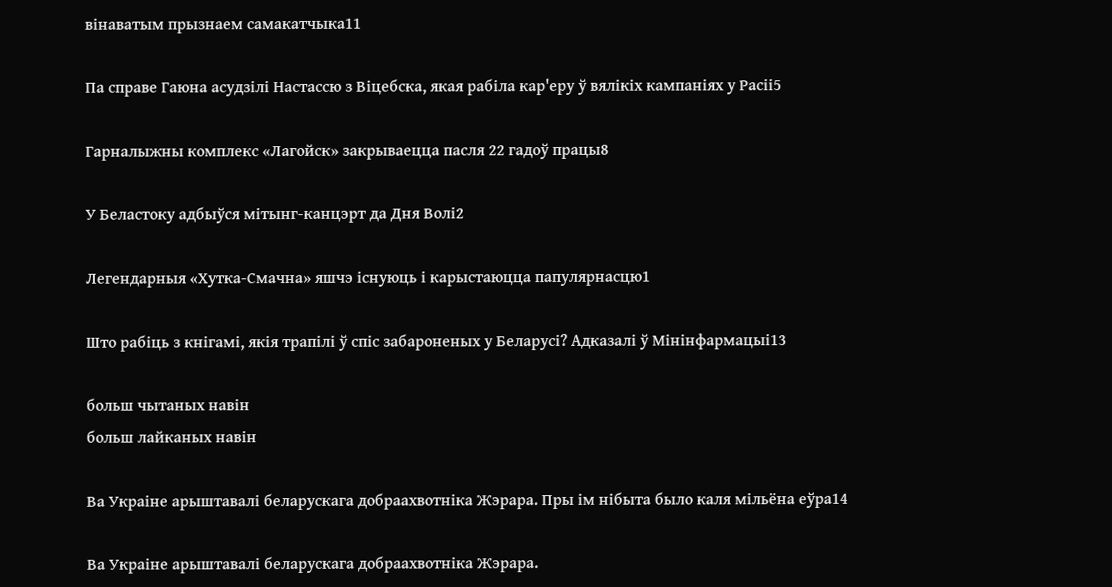вінаватым прызнаем самакатчыка11

Па справе Гаюна асудзілі Настассю з Віцебска, якая рабіла кар'еру ў вялікіх кампаніях у Расіі5

Гарналыжны комплекс «Лагойск» закрываецца пасля 22 гадоў працы8

У Беластоку адбыўся мітынг-канцэрт да Дня Волі2

Легендарныя «Хутка-Смачна» яшчэ існуюць і карыстаюцца папулярнасцю1

Што рабіць з кнігамі, якія трапілі ў спіс забароненых у Беларусі? Адказалі ў Мінінфармацыі13

больш чытаных навін
больш лайканых навін

Ва Украіне арыштавалі беларускага добраахвотніка Жэрара. Пры ім нібыта было каля мільёна еўра14

Ва Украіне арыштавалі беларускага добраахвотніка Жэрара.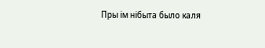Пры ім нібыта было каля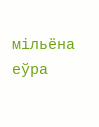мільёна еўра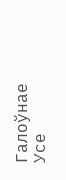Галоўнае
Усе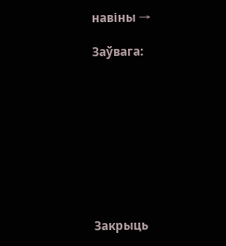навіны →

Заўвага:









Закрыць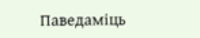Паведаміць